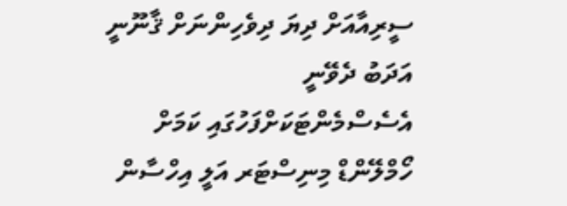ސީރިއާއަށް ދިޔަ ދިވެހިންނަށް ޤާނޫނީ އަދަބު ދެވޭނީ އެސެސްމެންޓަކަށްފަހުގައި ކަމަށް ހޯމްލޭންޑް މިނިސްޓަރ އަލީ އިހްސާން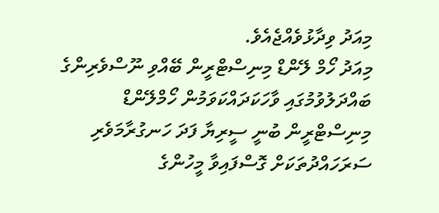މިއަދު ވިދާޅުވެއްޖެއެވެ.
މިއަދު ހޯމް ލޭންޑް މިނިސްޓްރީން ބޭއްވި ނޫސްވެރިންގެ ބައްދަލުވުމުގައި ވާހަކަދައްކަވަމުން ހޯމްލޭންޑް މިނިސްޓްރީން ބުނީ ސީރިޔާ ފަދަ ހަނގުރާމަވެރި ސަރަހައްދުތަކަށް ގޮސްފައިވާ މީހުންގެ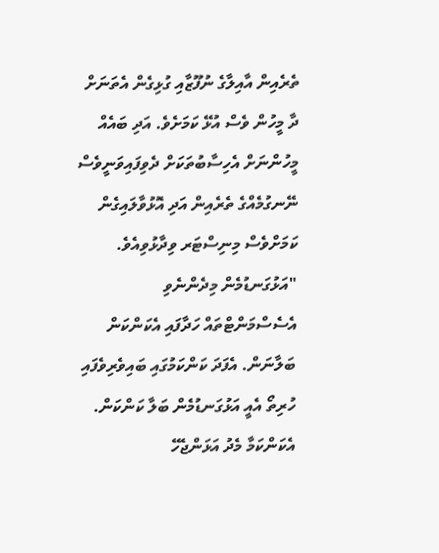ތެރެއިން އާއިލާގެ ނުފޫޒާއި ގުޅިގެން އެތަނަށް ދާ މީހުން ވެސް އުޅޭ ކަމަށެވެ. އަދި ބައެއް މީހުންނަށް އެހިސާބުތަކަށް ދެވިފައިވަނީވެސް ނޭނގުމެއްގެ ތެރެއިން އަދި އޮޅުވާލައިގެން ކަމަށްވެސް މިނިސްޓަރ ވިދާޅުވިއެވެ.
"އަޅުގަނޑުމެން މިދެންނެވި އެސެސްމަންޓްތައް ހަދާފައި އެކަންކަން ބަލާނަން. އެފަދަ ކަންކަމުގައި ބައިވެރިވެފައި ހުރިތޯ އެއީ އަޅުގަނޑުމެން ބަލާ ކަންކަން. އެކަންކަމާ މެދު އަޅަންޖެހޭ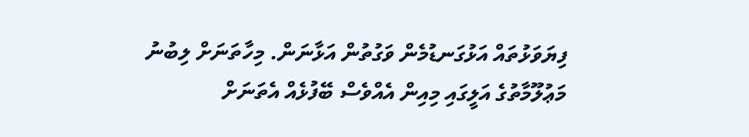ފިޔަވަޅުތައް އަޅުގަނޑުމެން ވަގުތުން އަޅާނަން. މިހާތަނަށް ލިބުނު މަޢުލޫމާތުގެ އަލީގައި މިއިން އެއްވެސް ބޭފުޅެއް އެތަނަށް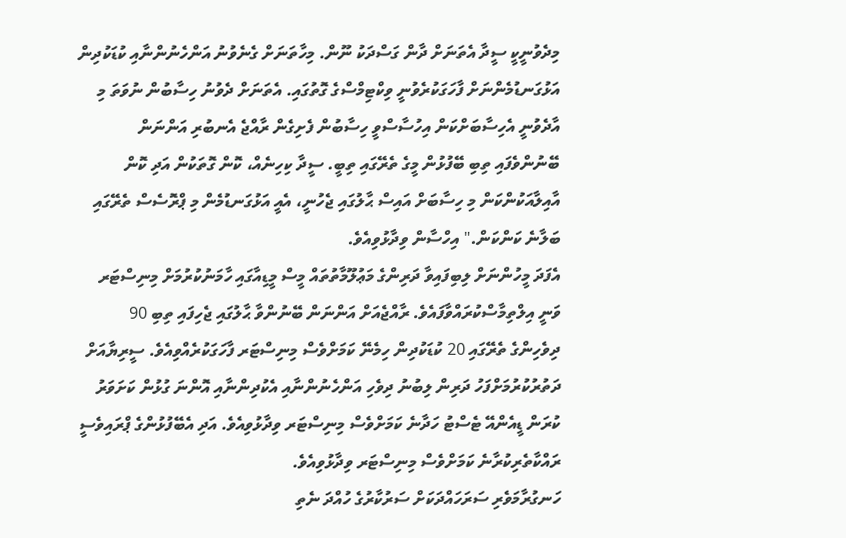މިދެވުނީކީ ސީދާ އެތަނަށް ދާން ގަސްދަކު ނޫން. މިހާތަނަށް ގެނެވުނު އަންހެނުންނާއި ކުޑަކުދިން އަޅުގަނޑުމެންނަށް ފާހަގަކުރެވުނީ ވިކްޓިމްސްގެ ގޮތުގައި. އެތަނަށް ދެވުނު ހިސާބުން ނުވަތަ މި އާދެވުނީ އެހިސާބަށްކަން އިހުސާސްވީ ހިސާބުން ފެށިގެން ރާއްޖެ އެނބުރި އަންނަން ބޭނުންވެފައި ތިބި ބޭފުޅުން މީގެ ތެރޭގައި ތިބީ. ސީދާ ކިހިނެއް، ކޮން ގޮތަކުން އަދި ކޮން އާއިލާއަކުންކަން މި ހިސާބަށް އައިސް ޙާލުގައި ޖެހުނީ، އެއީ އަޅުގަނޑުމެން މި ޕްރޮސެސް ތެރޭގައި ބަލާނެ ކަންކަން." އިހްސާން ވިދާޅުވިއެވެ.
އެފަދަ މީހުންނަށް ލިބިފައިވާ ދަރިންގެ މަޢުލޫމާތުތައް މީސް މީޑިއާގައި ހާމަނުކުރުމަށް މިނިސްޓަރ ވަނީ އިލްތިމާސްކުރައްވާފައެވެ. ރާއްޖެއަށް އަންނަން ބޭނުންވާ ޙާލުގައި ޖެހިފައި ތިބި 90 ދިވެހިންގެ ތެރޭގައި 20 ކުޑަކުދިން ހިމެނޭ ކަމަށްވެސް މިނިސްޓަރ ފާހަގަކުރެއްވިއެވެ. ސީރިޔާއަށް ދަތުރުކުރުމަށްފަހު ދަރިން ލިބުނު ދިވެހި އަންހެނުންނާއި އެކުދިންނާއި އޮންނަ ގުޅުން ކަށަވަރު ކުރަން ޑީއެންއޭ ޓެސްޓު ހަދާނެ ކަމަށްވެސް މިނިސްޓަރ ވިދާޅުވިއެވެ. އަދި އެބޭފުޅުންގެ ޕްރައިވެސީ ރައްކާތެރިކުރާނެ ކަމަށްވެސް މިނިސްޓަރ ވިދާޅުވިއެވެ.
ހަނގުރާމަވެރި ސަރަހައްދަކަށް ސަރުކާރުގެ ހުއްދަ ނެތި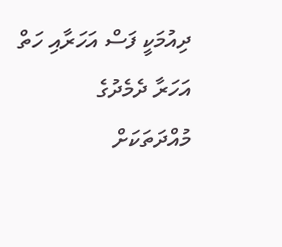ދިއުމަކީ ފަސް އަހަރާއި ހަތް އަހަރާ ދެމެދުގެ މުއްދަތަކަށް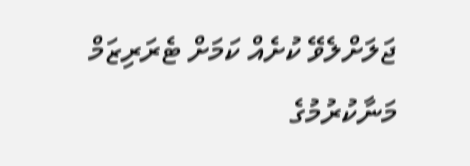ޖަލަށްލެވޭ ކުށެއް ކަމަށް ޓެރަރިޒަމް މަނާކުރުމުގެ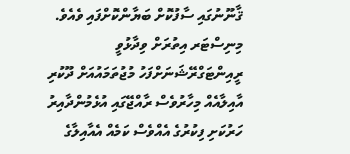ޤާނޫނުގައި ސާފުކޮށް ބަޔާންކޮށްފައި ވެއެވެ.
މިނިސްޓަރ އިތުރަށް ވިދާޅުވީ ރީއިންޓަގްރޭޝަނަށްފަހު މުޖުތަމައުއަށް ދޫކުރި އާއިލާއެއް މިހާރުވެސް ރާއްޖޭގައި އުޅެމުންދާއިރު ހަރުކަށި ފިކުރުގެ އެއްވެސް ކަމެއް އެއާއިލާގެ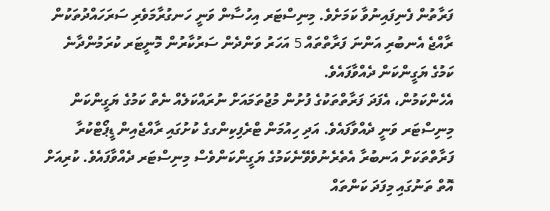ފަރާތުން ފެނިފައިނުވާ ކަމަށެވެ. މިނިސްޓަރ އިހުސާން ވަނީ ހަނގުރާމަވެރި ސަރަހައްދުތަކުން ރާއްޖެ އެނބުރި އަންނަ ފަރާތްތައް 5 އަހަރު ވަންދެން ސަރުކާރުން މޮނީޓަރ ކުރަމުންދާނެ ކަމުގެ ޔަގީންކަން ދެއްވާފައެވެ.
އެހެންކަމުން، އެފަދަ ފަރާތްތަކުގެ ފުށުން މުޖުތަމައަށް ނުރައްކަލެއް ނެތް ކަމުގެ ޔަގީންކަން މިނިސްޓަރ ވަނީ ދެއްވާފައެވެ. އަދި ހިއުމަން ޓްރެފިކިންގގެ ކުށުގައި ރާއްޖެއިން ޑީޕޯޓްކުރާ ފަރާތްތަކަށް އަނބުރާ އެތެރެނުވެވޭނެކަމުގެ ޔަގީންކަންވެސް މިނިސްޓަރ ދެއްވާފައެވެ. ކުރިއަށް އޮތް ތަނުގައި މިފަދަ ކަންތައް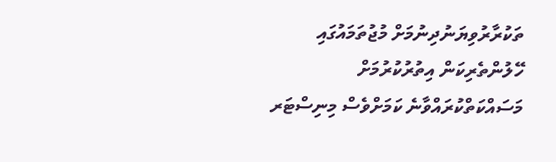ތަކުރާރުވިޔަނުދިނުމަށް މުޖުތަމައުގައި ހޭލުންތެރިކަން އިތުރުކުރުމަށް މަސައްކަތްކުރައްވާނެ ކަމަށްވެސް މިނިސްޓަރ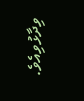ވިދާޅުވިއެވެ.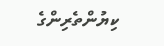ކިޔުންތެރިންގެ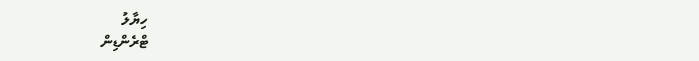ހިޔާލު
ޓްރެންޑިން